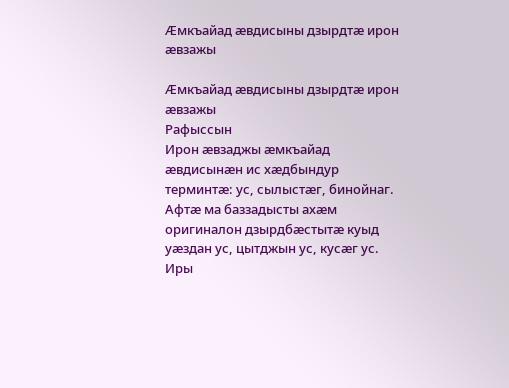Æмкъайад æвдисыны дзырдтæ ирон æвзажы

Æмкъайад æвдисыны дзырдтæ ирон æвзажы
Рафыссын
Ирон æвзаджы æмкъайад æвдисынæн ис хæдбындур терминтæ: ус, сылыстæг, бинойнаг. Афтæ ма баззадысты ахæм оригиналон дзырдбæстытæ куыд уæздан ус, цытджын ус, кусæг ус.
Иры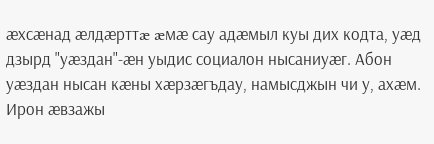æхсæнад æлдæрттæ æмæ сау адæмыл куы дих кодта, уæд дзырд "уæздан"-æн уыдис социалон нысаниуæг. Абон уæздан нысан кæны хæрзæгъдау, намысджын чи у, ахæм.
Ирон æвзажы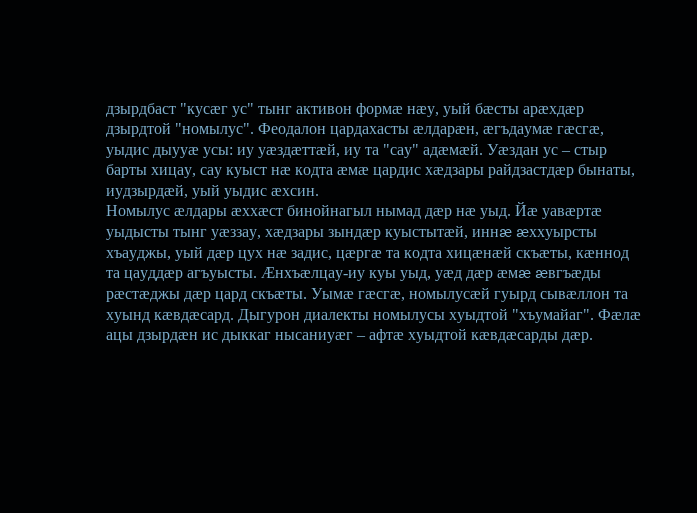дзырдбаст "кусæг ус" тынг активон формæ нæу, уый бæсты арæхдæр дзырдтой "номылус". Феодалон цардахасты æлдарæн, æгъдаумæ гæсгæ, уыдис дыууæ усы: иу уæздæттæй, иу та "сау" адæмæй. Уæздан ус – стыр барты хицау, сау куыст нæ кодта æмæ цардис хæдзары райдзастдæр бынаты, иудзырдæй, уый уыдис æхсин.
Номылус æлдары æххæст бинойнагыл нымад дæр нæ уыд. Йæ уавæртæ уыдысты тынг уæззау, хæдзары зындæр куыстытæй, иннæ æххуырсты хъауджы, уый дæр цух нæ задис, цæргæ та кодта хицæнæй скъæты, кæннод та цауддæр агъуысты. Æнхъæлцау-иу куы уыд, уæд дæр æмæ æвгъæды рæстæджы дæр цард скъæты. Уымæ гæсгæ, номылусæй гуырд сывæллон та хуынд кæвдæсард. Дыгурон диалекты номылусы хуыдтой "хъумайаг". Фæлæ ацы дзырдæн ис дыккаг нысаниуæг – афтæ хуыдтой кæвдæсарды дæр.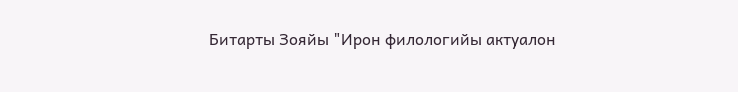Битарты Зояйы "Ирон филологийы актуалон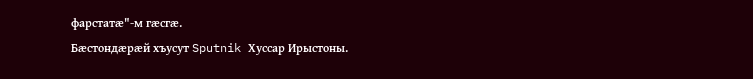фарстатæ"-м гæсгæ.
Бæстондæрæй хъусут Sputnik Хуссар Ирыстоны.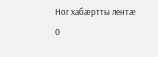Ног хабӕртты лентӕ
0